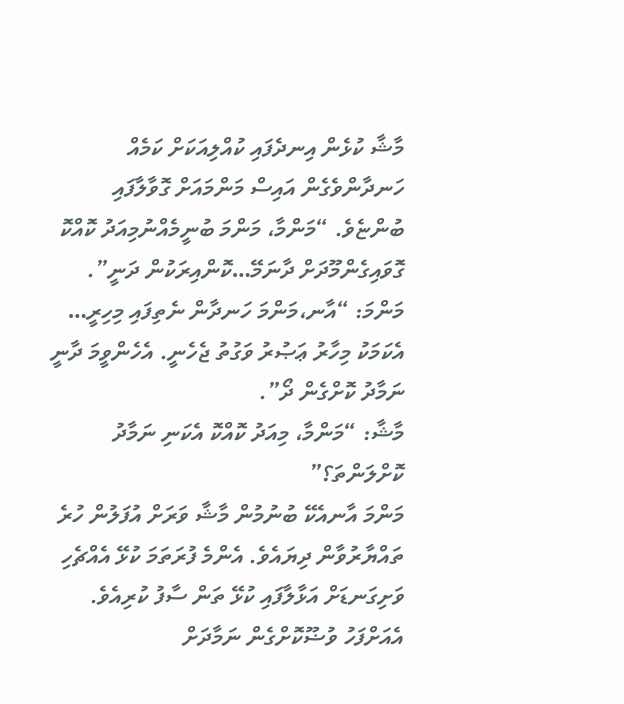މާޝާ ކުޅެން އިނދެފައި ކުއްލިއަކަށް ކަމެއް ހަނދާންވެގެން އައިސް މަންމައަށް ގޮވާލާފައި ބުންޏެވެ. “މަންމާ، މަންމަ ބުނީމެއްނުމިއަދު ކޮއްކޮ ގޮވައިގެންމޫދަށް ދާނަމޭ…ކޮންއިރަކުން ދަނީ”.
މަންމަ: “އާނ،މަންމަ ހަނދާން ނެތިފައި މިހިރީ… އެކަމަކު މިހާރު ޢަޞުރު ވަގުތު ޖެހެނީ. އެހެންވީމަ ދާނީ ނަމާދު ކޮށްގެން ދޯ”.
މާޝާ: “މަންމާ، މިއަދު ކޮއްކޮ އެކަނި ނަމާދު ކޮށްލަންތަ؟”
މަންމަ އާނއެކޭ ބުނުމުން މާޝާ ވަރަށް އުފަލުން ހުރެ ތައްޔާރުވާން ދިޔައެވެ. އެންމެ ފުރަތަމަ ކުޅޭ އެއްޗެހި ވަށިގަނޑަށް އަޅާލާފައި ކުޅޭ ތަން ސާފު ކުރިއެވެ. އެއަށްފަހު ވުޟޫކޮށްގެން ނަމާދަށް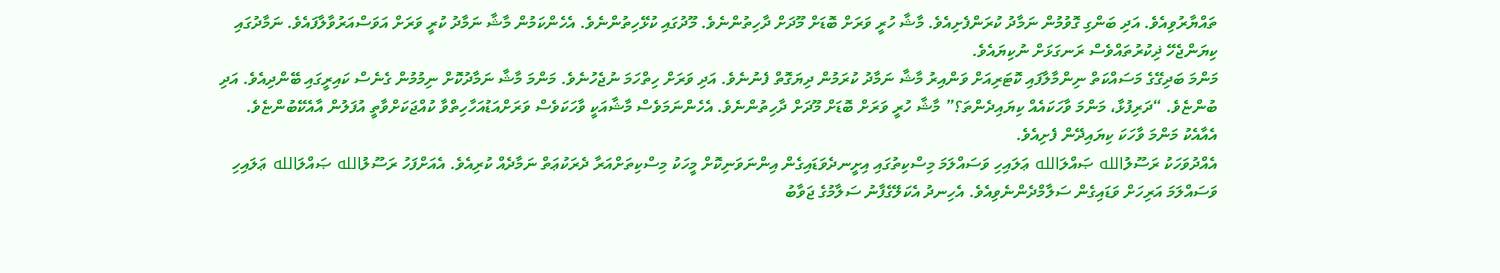ތައްޔާރުވިއެވެ. އަދި ބަންގި ގޮވުމުން ނަމާދު ކުރަންފެށިއެވެ. މާޝާ ހުރީ ވަރަށް ބޮޑަށް މޫދަށް ދާހިތުންނެވެ. މޫދުގައި ކުޅޭހިތުންނެވެ. އެހެންކަމުން މާޝާ ނަމާދު ކުރީ ވަރަށް އަވަސްއަރުވާލާފައެވެ. ނަމާދުގައި ކިޔަންޖެހޭ ޛިކުރުތައްވެސް ރަނގަޅަށް ނުކިޔައެވެ.
މަންމަ ބަދިގޭގެ މަސައްކަތް ނިންމާލާފައި ކޮޓަރިއަށް ވަންއިރު މާޝާ ނަމާދު ކުރަމުން ދިޔަގޮތް ފެނުނެވެ. އަދި ވަރަށް ހިތްހަމަ ނުޖެހުނެވެ. މަންމަ މާޝާ ނަމާދުކޮށް ނިމުމުން ގެނެސް ކައިރީގައި ބޭންދިއެވެ. އަދި ބުންޏެވެ. “ދަރިފުޅާ، މަންމަ ވާހަކައެއް ކިޔައިދެންތަ؟” މާޝާ ހުރީ ވަރަށް ބޮޑަށް މޫދަށް ދާހިތުންނެވެ. އެހެންނަމަވެސް މާޝާއަކީ ވާހަކަވެސް ވަރަށްއަޑުއަހާހިތްވާ ކުއްޖަކަށްވާތީ އުފަލުން އާއެކޭބުންޏެވެ. އެއާއެކު މަންމަ ވާހަކަ ކިޔައިދޭން ފެށިއެވެ.
އެއްދުވަހަކު ރަސޫލުالله ޞައްލަالله ޢަލައިހި ވަސައްލަމަ މިސްކިތުގައި އިށީނދެވަޑައިގެން އިންނަވަނިކޮށް މީހަކު މިސްކިތަށްއަރާ ދެރަކުޢަތް ނަމާދެއް ކުރިއެވެ. އެއަށްފަހު ރަސޫލުالله ޞައްލަالله ޢަލައިހި ވަސައްލަމަ އަރިހަށް ވަޑައިގެން ސަލާމްދެންނެވިއެވެ. އެހިނދު އެކަލޭގެފާނު ސަލާމުގެ ޖަވާބު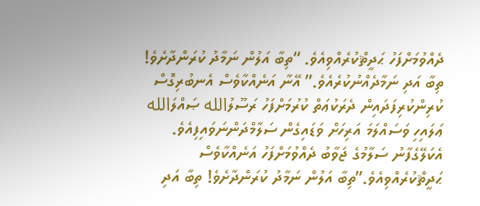ދެއްވުމަށްފަހު ޙަދީޘްކުރެއްވިއެވެ. “ތިބާ އަލުން ނަމާދު ކުރަންދާށެވެ! ތިބާ އަދި ނަމާދެއްނުކުރެއެވެ.” އޭނާ އަނެއްކާވެސް އެނބުރިގޮސް ކުރިންކުރިފަދައިން ދެރަކުޢަތް ކުރުމަށްފަހު ރަސޫލުالله ޞައްލަالله ޢަލައިހި ވަސައްލަމަ އަރިހަށް ވަޑައިގެން ސަލާމްދަންނަވައިފިއެވެ. އެކަލޭގެފާނު ސަލާމުގެ ޖަވާބު ދެއްވުމަށްފަހު އަނެއްކާވެސް ޙަދީޘްކުރެއްވިއެވެ.”ތިބާ އަލުން ނަމާދު ކުރަންދާށެވެ! ތިބާ އަދި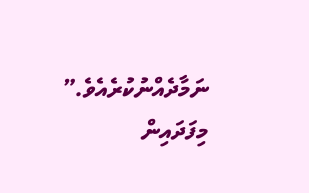ނަމާދެއްނުކުރެއެވެ.” މިފަދައިން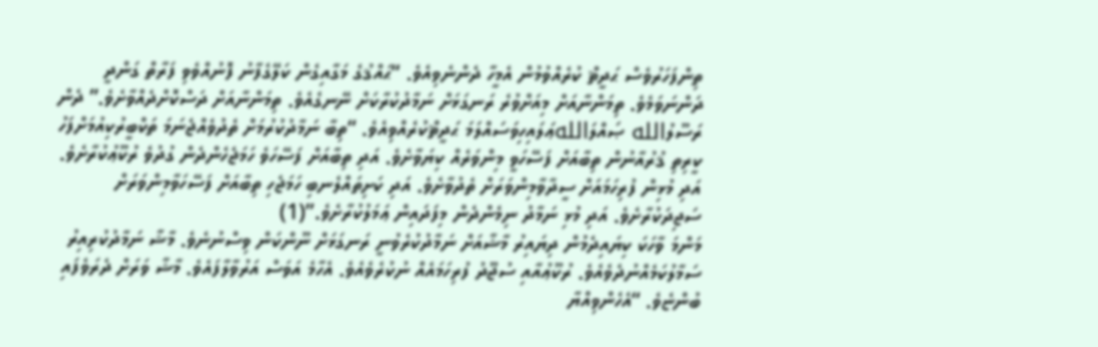ތިންފަހަރުވެސް ޙަދީޘް ކުރެއްވުމުން އެމީހާ ދެންނެވިއެވެ. “ޙައްޤުގެ މަގާއިގެން ކަލޭގެފާނު ފޮނުއްވެވި ފަރާތް ގަންދީ ދަންނަވަމެވެ. ތިމަންނާއަށް މިއަށްވުރެ ރަނގަޅަށް ނަމާދުކުރާކަށް ނޭނގެއެވެ. ތިމަންނާއަށް ދަސްކޮށްދެއްވާށެވެ.” ދެން ރަސޫލުالله ޞައްލަاللهޢަލައިހިވަސައްލަމަ ޙަދީޘްކުރެއްވިއެވެ. “ތިބާ ނަމާދުކުރުމަށް ތެދުވެއްޖެނަމަ ތަކްބީރުކިއުމަށްފަހު ކީރިތި ޤުރުއާނުން ތިބާއަށް ފަސޭހަވީ މިންވަރެއް ކިޔަވާށެވެ. އަދި ތިބާއަށް ފަސޭހަވެ ހަމަޖެހެންދެން ގުދުވެ ރުކޫޢުކުރާށެވެ. އަދި މުޅިން ފުރިހަމައަށް ސީދާވާމިންވަރަށް ތެދުވާށެވެ. އަދި ކަށިތައްލެނބި ހަމަޖެހި ތިބާއަށް ފަސޭހަވާމިންވަރަށް ސަޖިދަކުރާށެވެ. އަދި މުޅި ނަމާދު ނިމެންދެން މިފަދައިން ޢަމަލުކުރާށެވެ.”(1)
މަންމަ ވާހަކަ ކިޔައިދެމުން ދިޔައިރު މާޝާއަށް ނަމާދުކުރެވުނީ ރަނގަޅަށް ނޫންކަން ވިސްނުނެވެ. މާޝާ ނަމާދުކުރިއިރު ސަމާލުކަމެއްނުދެވެއެވެ. ރުކޫޢުއާއި ސުޖޫދު ފުރިހަމައެއް ނުކުރެވެއެވެ. އެހާމެ އަވަސް އަރުވާލާފައެވެ. މާޝާ ވަރަށް ދެރަވެފައި ބުންޏެވެ. “އެހެންވިއްޔާ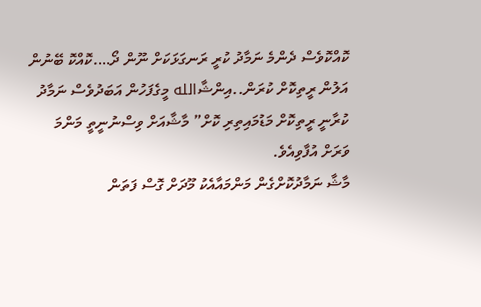ކޮއްކޮވެސް ދެންމެ ނަމާދު ކުރީ ރަނގަޅަކަށް ނޫން ދޯ….ކޮއްކޮ ބޭނުން އަލުން ރީތިކޮށް ކުރަން..އިންޝާالله މީގެފަހުން އަބަދުވެސް ނަމާދު ކުރާނީ ރީތިކޮށް މަޑުމައިތިރި ކޮށް” މާޝާއަށް ވިސްނުނީތީ މަންމަ ވަރަށް އުފާވިއެވެ.
މާޝާ ނަމާދުކޮށްގެން މަންމައާއެކު މޫދަށް ގޮސް ފަތަން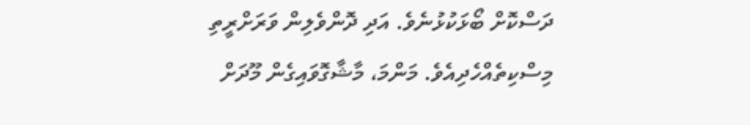ދަސްކޮށް ބޯޅަކުޅުނެވެ. އަދި ދޮންވެލިން ވަރަށްރީތި މިސްކިތެއްހެދިއެވެ. މަންމަ، މާޝާގޮވައިގެން މޫދަށް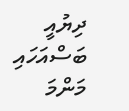ދިޔުއީ ބަސްއަހައި މަންމަ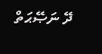ދޭ ނަޞޭޙަތް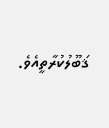ޤަބޫލުކުރާތީއެވެ.